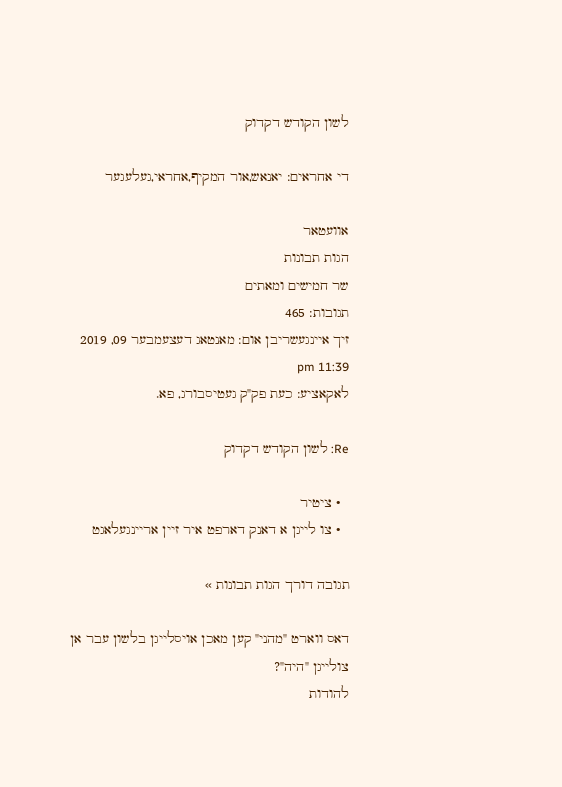לשון הקודש דקדוק

די אחראים: יאנאש,אור המקיף,אחראי,געלעגער

אוועטאר
הגות תבונות
שר חמישים ומאתים
תגובות: 465
זיך איינגעשריבן אום: מאנטאג דעצעמבער 09, 2019 11:39 pm
לאקאציע: כעת פק"ק געטיסבורג, פא.

Re: לשון הקודש דקדוק

  • ציטיר
  • צו לייגן א דאנק דארפט איר זיין אריינגעלאגט

תגובה דורך הגות תבונות »

דאס ווארט "מהני" קען מאכן אויסלייגן בלשון עבר אן צולייגן "היה"?
להודות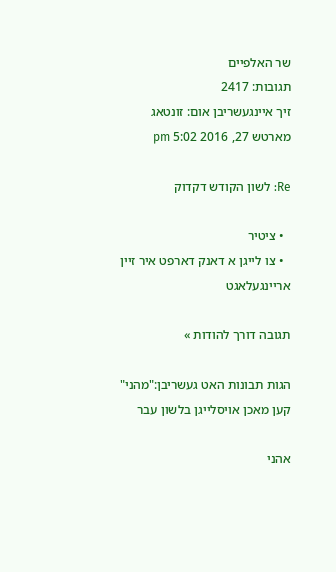שר האלפיים
תגובות: 2417
זיך איינגעשריבן אום: זונטאג מארטש 27, 2016 5:02 pm

Re: לשון הקודש דקדוק

  • ציטיר
  • צו לייגן א דאנק דארפט איר זיין אריינגעלאגט

תגובה דורך להודות »

הגות תבונות האט געשריבן:"מהני" קען מאכן אויסלייגן בלשון עבר

אהני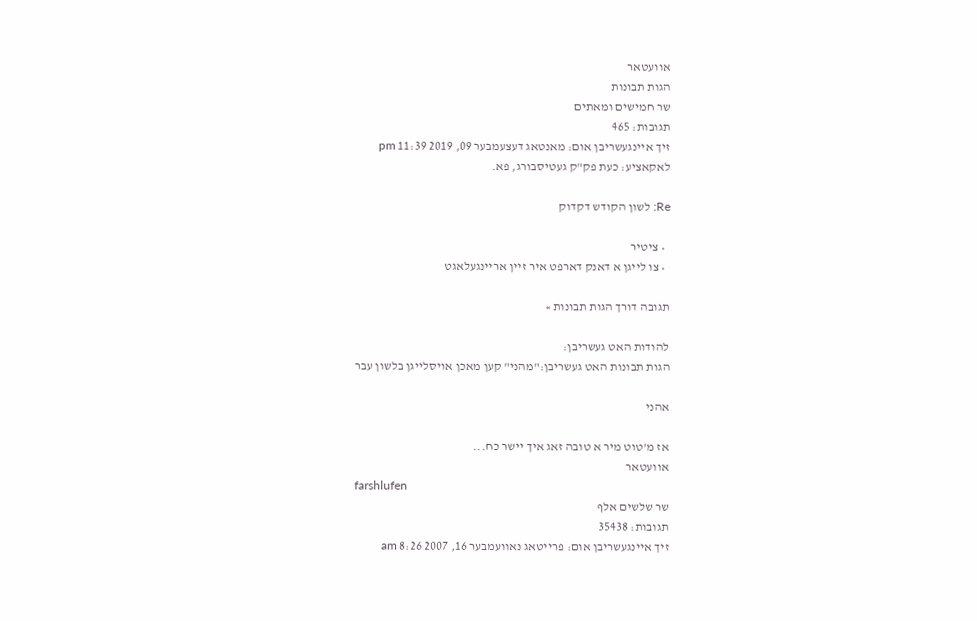אוועטאר
הגות תבונות
שר חמישים ומאתים
תגובות: 465
זיך איינגעשריבן אום: מאנטאג דעצעמבער 09, 2019 11:39 pm
לאקאציע: כעת פק"ק געטיסבורג, פא.

Re: לשון הקודש דקדוק

  • ציטיר
  • צו לייגן א דאנק דארפט איר זיין אריינגעלאגט

תגובה דורך הגות תבונות »

להודות האט געשריבן:
הגות תבונות האט געשריבן:"מהני" קען מאכן אויסלייגן בלשון עבר

אהני

אז מ'טוט מיר א טובה זאג איך יישר כח...
אוועטאר
farshlufen
שר שלשים אלף
תגובות: 35438
זיך איינגעשריבן אום: פרייטאג נאוועמבער 16, 2007 8:26 am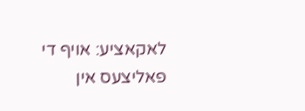לאקאציע: אויף די פאליצעס אין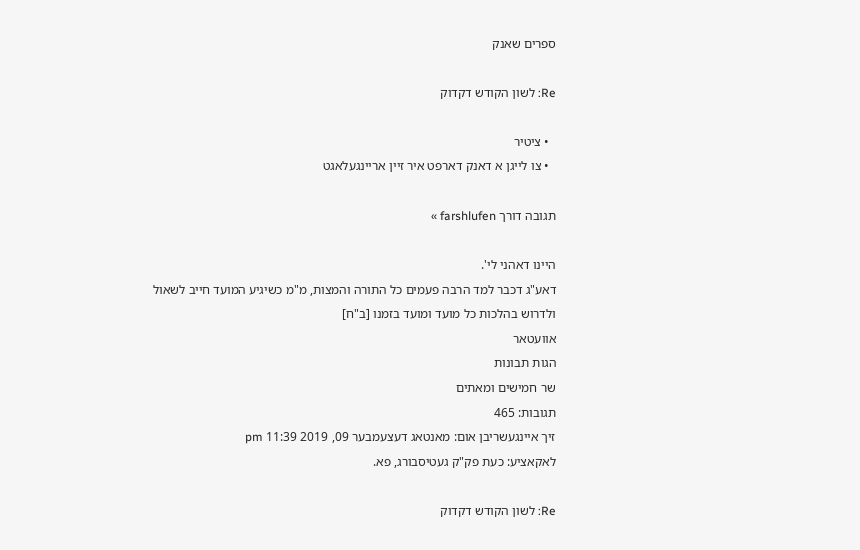ספרים שאנק

Re: לשון הקודש דקדוק

  • ציטיר
  • צו לייגן א דאנק דארפט איר זיין אריינגעלאגט

תגובה דורך farshlufen »

היינו דאהני לי'.
דאע"ג דכבר למד הרבה פעמים כל התורה והמצות, מ"מ כשיגיע המועד חייב לשאול ולדרוש בהלכות כל מועד ומועד בזמנו [ב"ח]
אוועטאר
הגות תבונות
שר חמישים ומאתים
תגובות: 465
זיך איינגעשריבן אום: מאנטאג דעצעמבער 09, 2019 11:39 pm
לאקאציע: כעת פק"ק געטיסבורג, פא.

Re: לשון הקודש דקדוק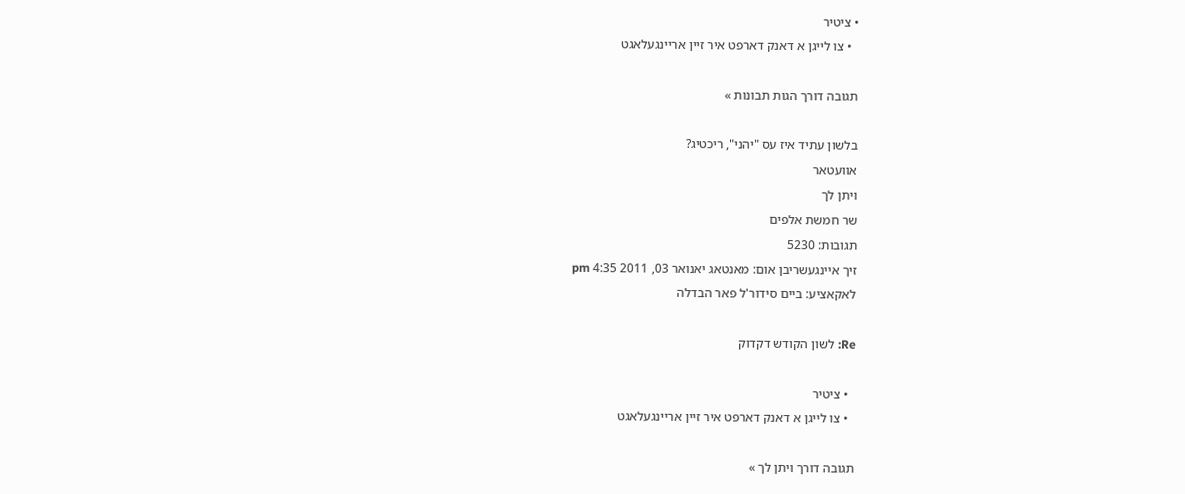• ציטיר
  • צו לייגן א דאנק דארפט איר זיין אריינגעלאגט

תגובה דורך הגות תבונות »

בלשון עתיד איז עס "יהני", ריכטיג?
אוועטאר
ויתן לך
שר חמשת אלפים
תגובות: 5230
זיך איינגעשריבן אום: מאנטאג יאנואר 03, 2011 4:35 pm
לאקאציע: ביים סידור'ל פאר הבדלה

Re: לשון הקודש דקדוק

  • ציטיר
  • צו לייגן א דאנק דארפט איר זיין אריינגעלאגט

תגובה דורך ויתן לך »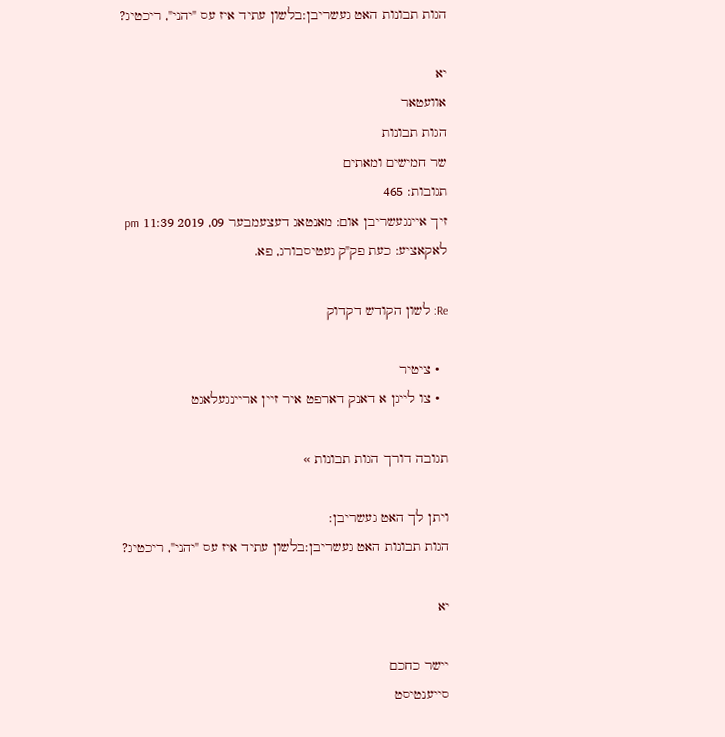הגות תבונות האט געשריבן:בלשון עתיד איז עס "יהני", ריכטיג?

יא
אוועטאר
הגות תבונות
שר חמישים ומאתים
תגובות: 465
זיך איינגעשריבן אום: מאנטאג דעצעמבער 09, 2019 11:39 pm
לאקאציע: כעת פק"ק געטיסבורג, פא.

Re: לשון הקודש דקדוק

  • ציטיר
  • צו לייגן א דאנק דארפט איר זיין אריינגעלאגט

תגובה דורך הגות תבונות »

ויתן לך האט געשריבן:
הגות תבונות האט געשריבן:בלשון עתיד איז עס "יהני", ריכטיג?

יא

יישר כחכם
סייענטיסט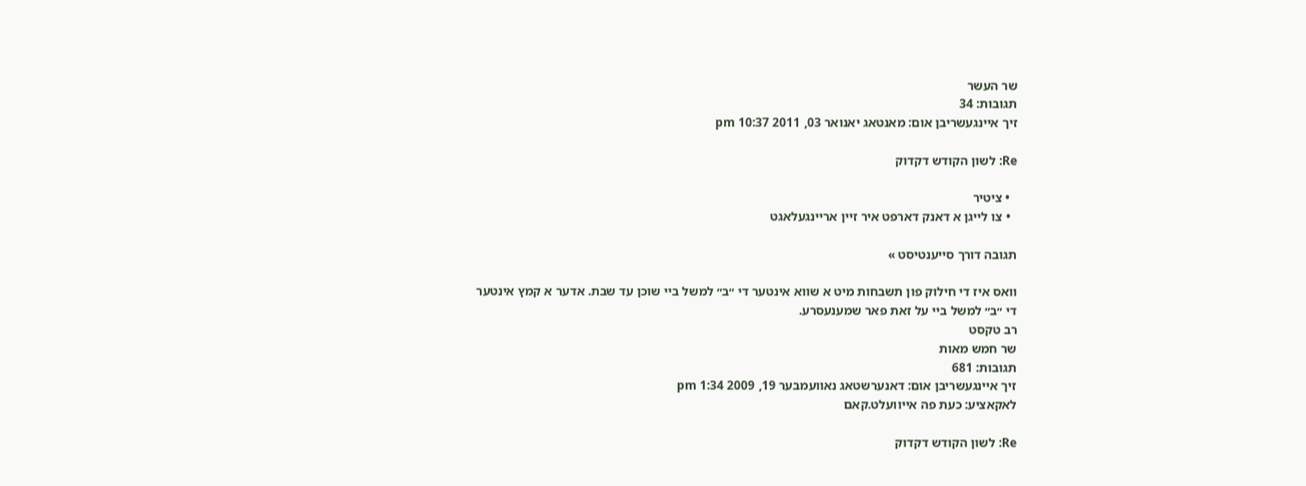שר העשר
תגובות: 34
זיך איינגעשריבן אום: מאנטאג יאנואר 03, 2011 10:37 pm

Re: לשון הקודש דקדוק

  • ציטיר
  • צו לייגן א דאנק דארפט איר זיין אריינגעלאגט

תגובה דורך סייענטיסט »

וואס איז די חילוק פון תשבחות מיט א שווא אינטער די ״ב״ למשל ביי שוכן עד שבת. אדער א קמץ אינטער די ״ב״ למשל ביי על זאת פאר שמענעסרע.
רב טקסט
שר חמש מאות
תגובות: 681
זיך איינגעשריבן אום: דאנערשטאג נאוועמבער 19, 2009 1:34 pm
לאקאציע: כעת פה אייוועלט.קאם

Re: לשון הקודש דקדוק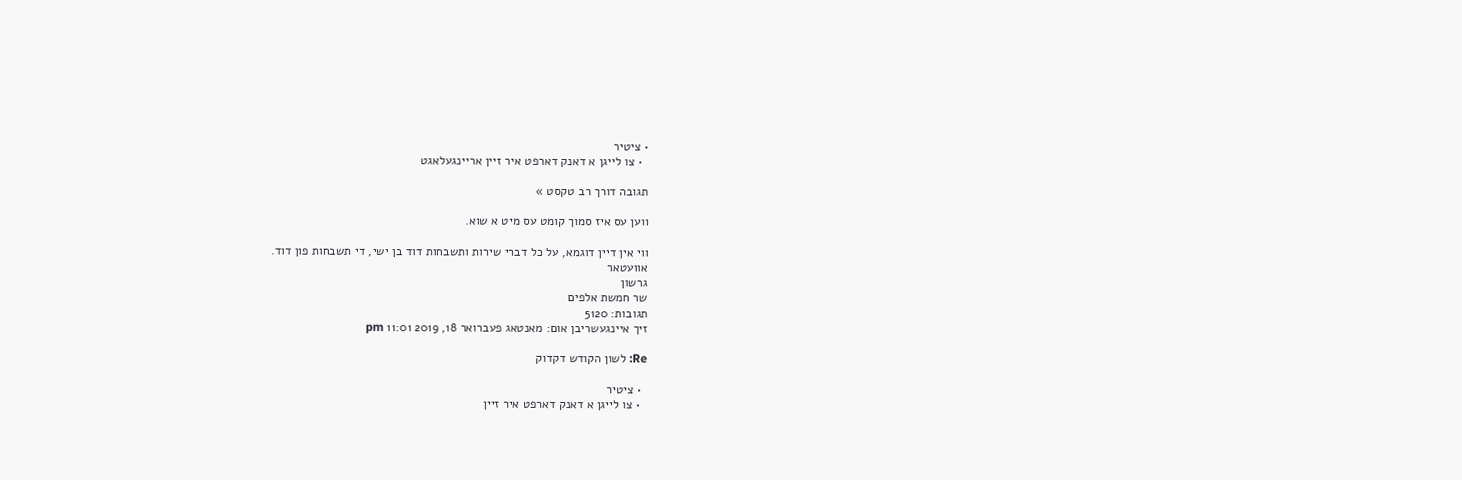• ציטיר
  • צו לייגן א דאנק דארפט איר זיין אריינגעלאגט

תגובה דורך רב טקסט »

ווען עס איז סמוך קומט עס מיט א שוא.

ווי אין דיין דוגמא, על כל דברי שירות ותשבחות דוד בן ישי, די תשבחות פון דוד.
אוועטאר
גרשון
שר חמשת אלפים
תגובות: 5120
זיך איינגעשריבן אום: מאנטאג פעברואר 18, 2019 11:01 pm

Re: לשון הקודש דקדוק

  • ציטיר
  • צו לייגן א דאנק דארפט איר זיין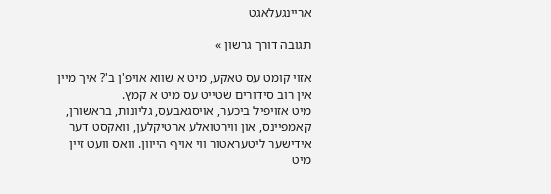אריינגעלאגט

תגובה דורך גרשון »

אזוי קומט עס טאקע, מיט א שווא אויפ'ן ב'? איך מיין אין רוב סידורים שטייט עס מיט א קמץ.
מיט אזויפיל ביכער, אויסגאבעס, גליונות, בראשורן, קאמפיינס, און ווירטואלע ארטיקלען, וואקסט דער אידישער ליטעראטור ווי אויף הייוון. וואס וועט זיין מיט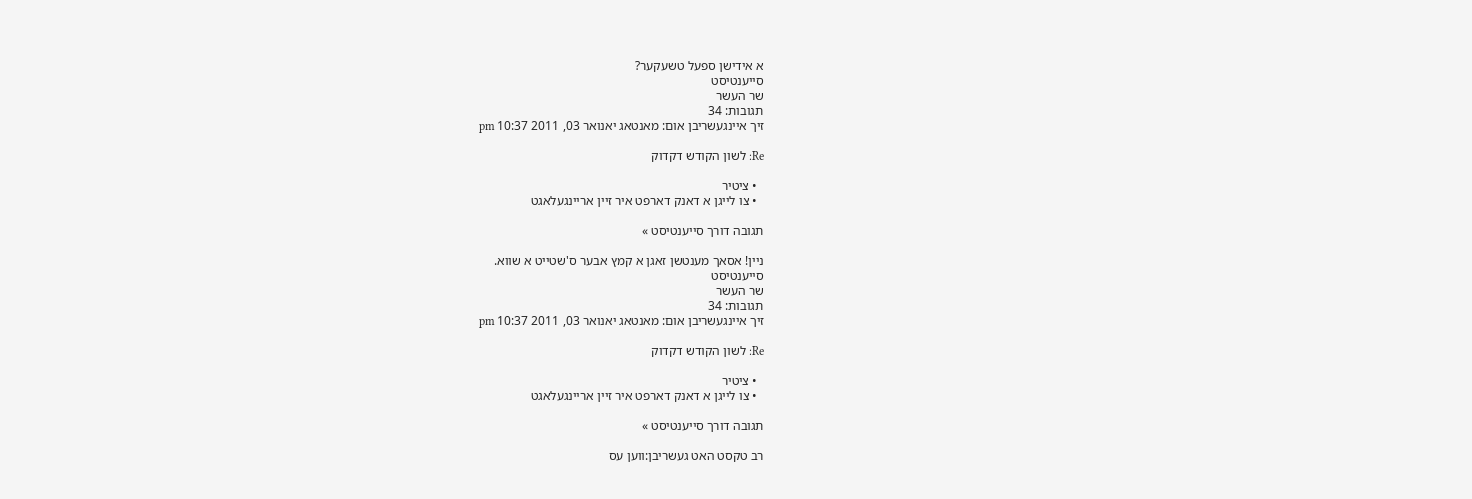א אידישן ספעל טשעקער?
סייענטיסט
שר העשר
תגובות: 34
זיך איינגעשריבן אום: מאנטאג יאנואר 03, 2011 10:37 pm

Re: לשון הקודש דקדוק

  • ציטיר
  • צו לייגן א דאנק דארפט איר זיין אריינגעלאגט

תגובה דורך סייענטיסט »

ניין! אסאך מענטשן זאגן א קמץ אבער ס'שטייט א שווא.
סייענטיסט
שר העשר
תגובות: 34
זיך איינגעשריבן אום: מאנטאג יאנואר 03, 2011 10:37 pm

Re: לשון הקודש דקדוק

  • ציטיר
  • צו לייגן א דאנק דארפט איר זיין אריינגעלאגט

תגובה דורך סייענטיסט »

רב טקסט האט געשריבן:ווען עס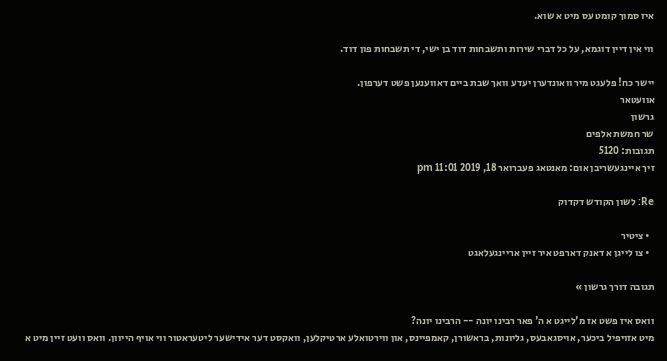איז סמוך קומט עס מיט א שוא.

ווי אין דיין דוגמא, על כל דברי שירות ותשבחות דוד בן ישי, די תשבחות פון דוד.

יישר כח! פלעגט מיר וואונדערן יעדע וואך שבת ביים דאווענען פשט דערפון.
אוועטאר
גרשון
שר חמשת אלפים
תגובות: 5120
זיך איינגעשריבן אום: מאנטאג פעברואר 18, 2019 11:01 pm

Re: לשון הקודש דקדוק

  • ציטיר
  • צו לייגן א דאנק דארפט איר זיין אריינגעלאגט

תגובה דורך גרשון »

וואס איז פשט אז מ'לייגט א ה' פאר רבינו יונה -- הרבינו יונה?
מיט אזויפיל ביכער, אויסגאבעס, גליונות, בראשורן, קאמפיינס, און ווירטואלע ארטיקלען, וואקסט דער אידישער ליטעראטור ווי אויף הייוון. וואס וועט זיין מיט א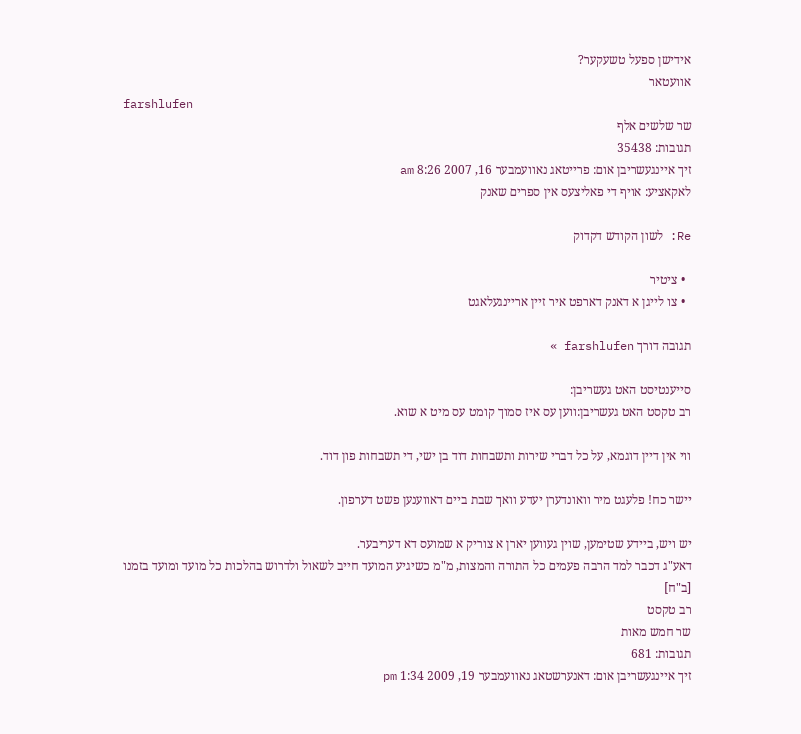אידישן ספעל טשעקער?
אוועטאר
farshlufen
שר שלשים אלף
תגובות: 35438
זיך איינגעשריבן אום: פרייטאג נאוועמבער 16, 2007 8:26 am
לאקאציע: אויף די פאליצעס אין ספרים שאנק

Re: לשון הקודש דקדוק

  • ציטיר
  • צו לייגן א דאנק דארפט איר זיין אריינגעלאגט

תגובה דורך farshlufen »

סייענטיסט האט געשריבן:
רב טקסט האט געשריבן:ווען עס איז סמוך קומט עס מיט א שוא.

ווי אין דיין דוגמא, על כל דברי שירות ותשבחות דוד בן ישי, די תשבחות פון דוד.

יישר כח! פלעגט מיר וואונדערן יעדע וואך שבת ביים דאווענען פשט דערפון.

יש ויש, ביידע שטימען, שוין געווען יארן א צוריק א שמועס דא דעריבער.
דאע"ג דכבר למד הרבה פעמים כל התורה והמצות, מ"מ כשיגיע המועד חייב לשאול ולדרוש בהלכות כל מועד ומועד בזמנו [ב"ח]
רב טקסט
שר חמש מאות
תגובות: 681
זיך איינגעשריבן אום: דאנערשטאג נאוועמבער 19, 2009 1:34 pm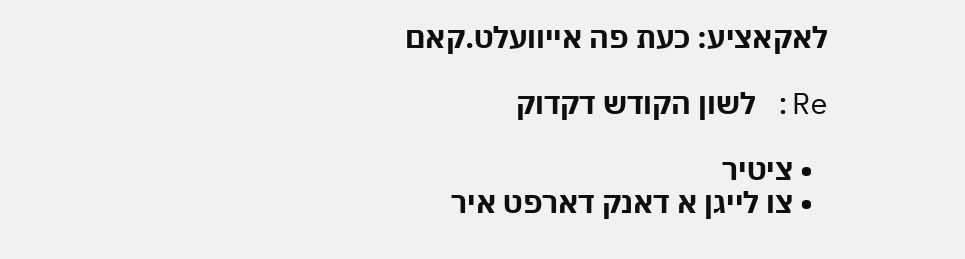לאקאציע: כעת פה אייוועלט.קאם

Re: לשון הקודש דקדוק

  • ציטיר
  • צו לייגן א דאנק דארפט איר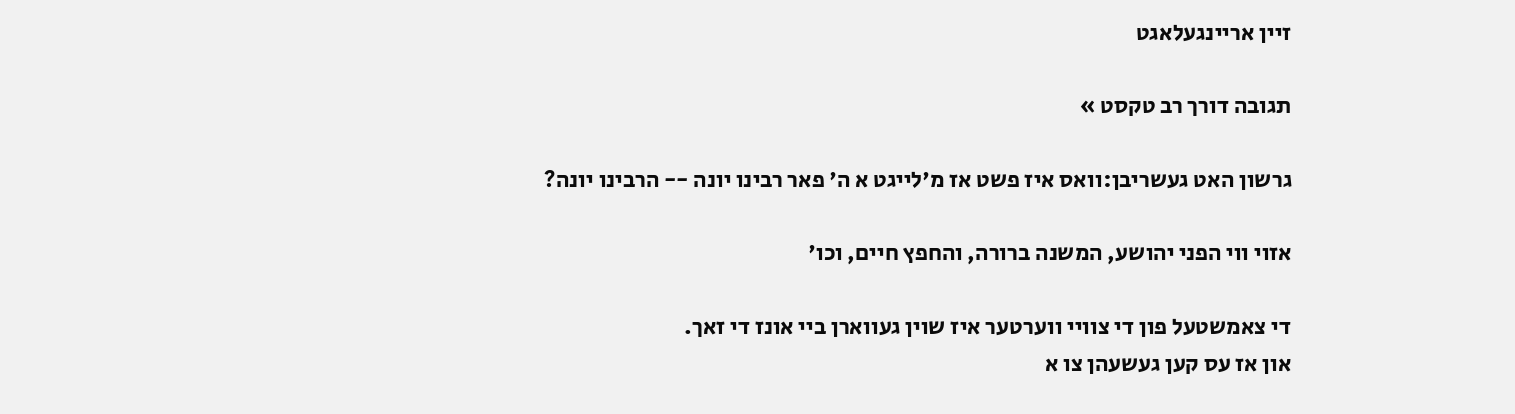זיין אריינגעלאגט

תגובה דורך רב טקסט »

גרשון האט געשריבן:וואס איז פשט אז מ'לייגט א ה' פאר רבינו יונה -- הרבינו יונה?

אזוי ווי הפני יהושע, המשנה ברורה, והחפץ חיים, וכו'

די צאמשטעל פון די צוויי ווערטער איז שוין געווארן ביי אונז די זאך.
און אז עס קען געשעהן צו א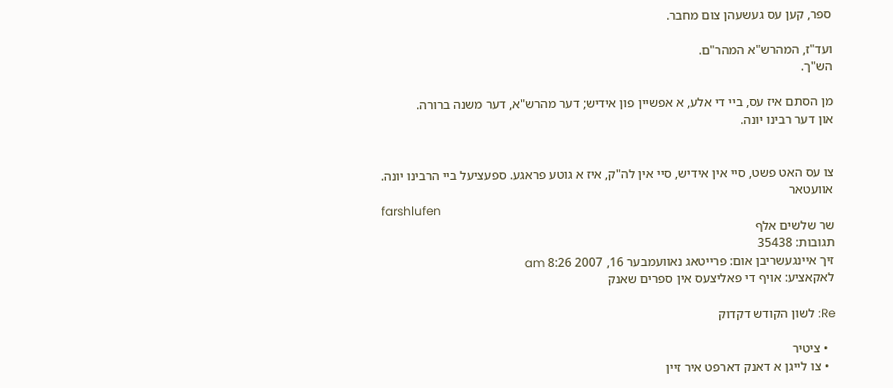ספר, קען עס געשעהן צום מחבר.

ועד"ז, המהרש"א המהר"ם.
הש"ך.

מן הסתם איז עס, ביי די אלע, א אפשיין פון אידיש; דער מהרש"א, דער משנה ברורה.
און דער רבינו יונה.


צו עס האט פשט, סיי אין אידיש, סיי אין לה"ק, איז א גוטע פראגע. ספעציעל ביי הרבינו יונה.
אוועטאר
farshlufen
שר שלשים אלף
תגובות: 35438
זיך איינגעשריבן אום: פרייטאג נאוועמבער 16, 2007 8:26 am
לאקאציע: אויף די פאליצעס אין ספרים שאנק

Re: לשון הקודש דקדוק

  • ציטיר
  • צו לייגן א דאנק דארפט איר זיין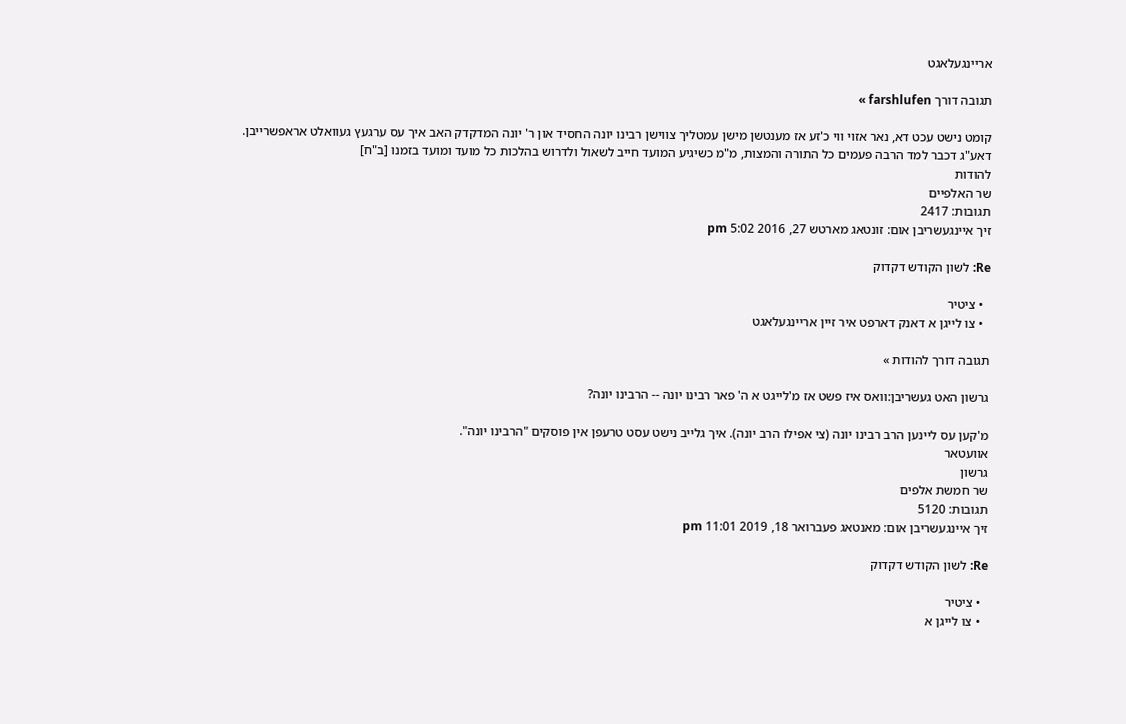אריינגעלאגט

תגובה דורך farshlufen »

קומט נישט עכט דא, נאר אזוי ווי כ'זע אז מענטשן מישן עמטליך צווישן רבינו יונה החסיד און ר' יונה המדקדק האב איך עס ערגעץ געוואלט אראפשרייבן.
דאע"ג דכבר למד הרבה פעמים כל התורה והמצות, מ"מ כשיגיע המועד חייב לשאול ולדרוש בהלכות כל מועד ומועד בזמנו [ב"ח]
להודות
שר האלפיים
תגובות: 2417
זיך איינגעשריבן אום: זונטאג מארטש 27, 2016 5:02 pm

Re: לשון הקודש דקדוק

  • ציטיר
  • צו לייגן א דאנק דארפט איר זיין אריינגעלאגט

תגובה דורך להודות »

גרשון האט געשריבן:וואס איז פשט אז מ'לייגט א ה' פאר רבינו יונה -- הרבינו יונה?

מ'קען עס ליינען הרב רבינו יונה (צי אפילו הרב יונה). איך גלייב נישט עסט טרעפן אין פוסקים "הרבינו יונה".
אוועטאר
גרשון
שר חמשת אלפים
תגובות: 5120
זיך איינגעשריבן אום: מאנטאג פעברואר 18, 2019 11:01 pm

Re: לשון הקודש דקדוק

  • ציטיר
  • צו לייגן א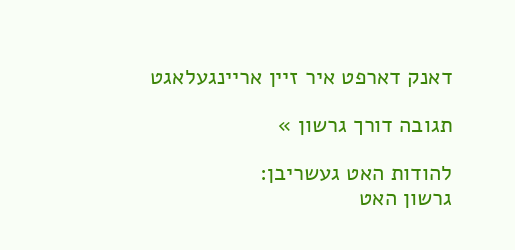דאנק דארפט איר זיין אריינגעלאגט

תגובה דורך גרשון »

להודות האט געשריבן:
גרשון האט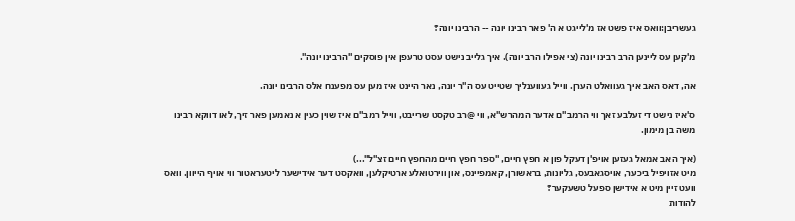געשריבן:וואס איז פשט אז מ'לייגט א ה' פאר רבינו יונה -- הרבינו יונה?

מ'קען עס ליינען הרב רבינו יונה (צי אפילו הרב יונה). איך גלייב נישט עסט טרעפן אין פוסקים "הרבינו יונה".

אה, דאס האב איך געוואלט הערן. ווייל געווענליך שטייט עס ה"ר יונה, נאר היינט איז מען עס מפענח אלס הרבינו יונה.

ס'איז נישט די זעלבע זאך ווי הרמב"ם אדער המהרש"א, ווי @רב טקסט שרייבט, ווייל רמב"ם איז שוין כעין א נאמען פאר זיך, לאו דווקא רבינו משה בן מימון.

(איך האב אמאל געזען אויפ'ן דעקל פון א חפץ חיים, "ספר חפץ חיים מהחפץ חיים זצ"ל"...)
מיט אזויפיל ביכער, אויסגאבעס, גליונות, בראשורן, קאמפיינס, און ווירטואלע ארטיקלען, וואקסט דער אידישער ליטעראטור ווי אויף הייוון. וואס וועט זיין מיט א אידישן ספעל טשעקער?
להודות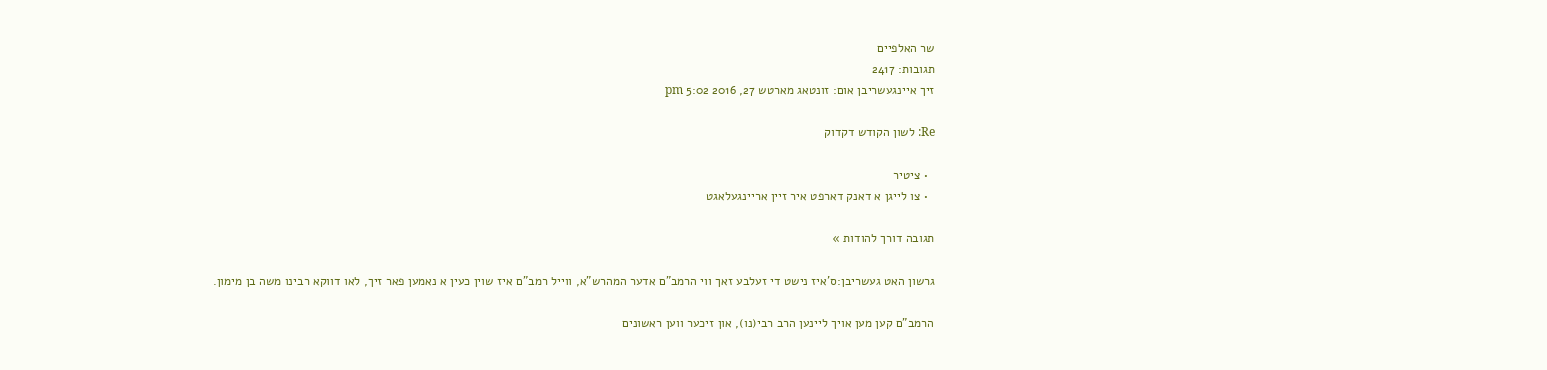שר האלפיים
תגובות: 2417
זיך איינגעשריבן אום: זונטאג מארטש 27, 2016 5:02 pm

Re: לשון הקודש דקדוק

  • ציטיר
  • צו לייגן א דאנק דארפט איר זיין אריינגעלאגט

תגובה דורך להודות »

גרשון האט געשריבן:ס'איז נישט די זעלבע זאך ווי הרמב"ם אדער המהרש"א, ווייל רמב"ם איז שוין כעין א נאמען פאר זיך, לאו דווקא רבינו משה בן מימון.

הרמב"ם קען מען אויך ליינען הרב רבי(נו), און זיכער ווען ראשונים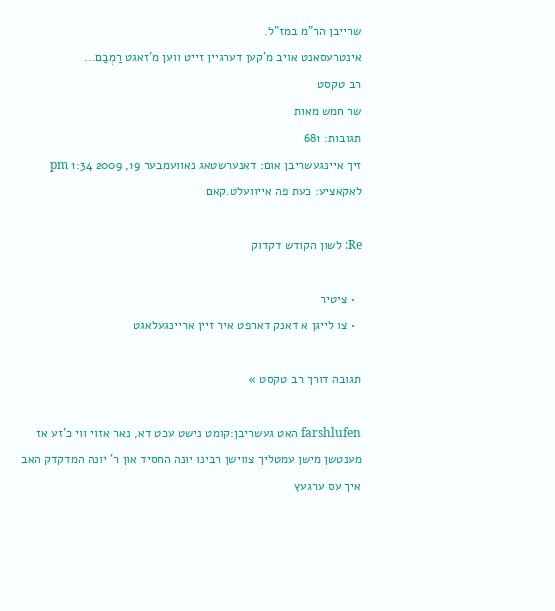שרייבן הר"מ במז"ל.
אינטרעסאנט אויב מ'קען דערגיין זייט ווען מ'זאגט רַמְבַם...
רב טקסט
שר חמש מאות
תגובות: 681
זיך איינגעשריבן אום: דאנערשטאג נאוועמבער 19, 2009 1:34 pm
לאקאציע: כעת פה אייוועלט.קאם

Re: לשון הקודש דקדוק

  • ציטיר
  • צו לייגן א דאנק דארפט איר זיין אריינגעלאגט

תגובה דורך רב טקסט »

farshlufen האט געשריבן:קומט נישט עכט דא, נאר אזוי ווי כ'זע אז מענטשן מישן עמטליך צווישן רבינו יונה החסיד און ר' יונה המדקדק האב איך עס ערגעץ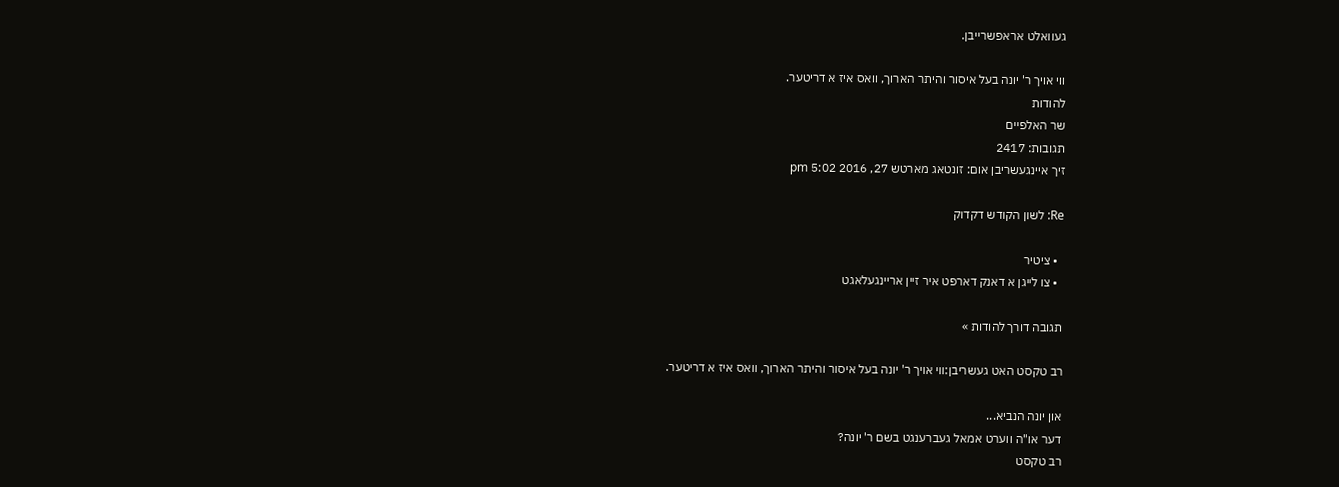געוואלט אראפשרייבן.

ווי אויך ר' יונה בעל איסור והיתר הארוך, וואס איז א דריטער.
להודות
שר האלפיים
תגובות: 2417
זיך איינגעשריבן אום: זונטאג מארטש 27, 2016 5:02 pm

Re: לשון הקודש דקדוק

  • ציטיר
  • צו לייגן א דאנק דארפט איר זיין אריינגעלאגט

תגובה דורך להודות »

רב טקסט האט געשריבן:ווי אויך ר' יונה בעל איסור והיתר הארוך, וואס איז א דריטער.

און יונה הנביא...
דער או"ה ווערט אמאל געברענגט בשם ר' יונה?
רב טקסט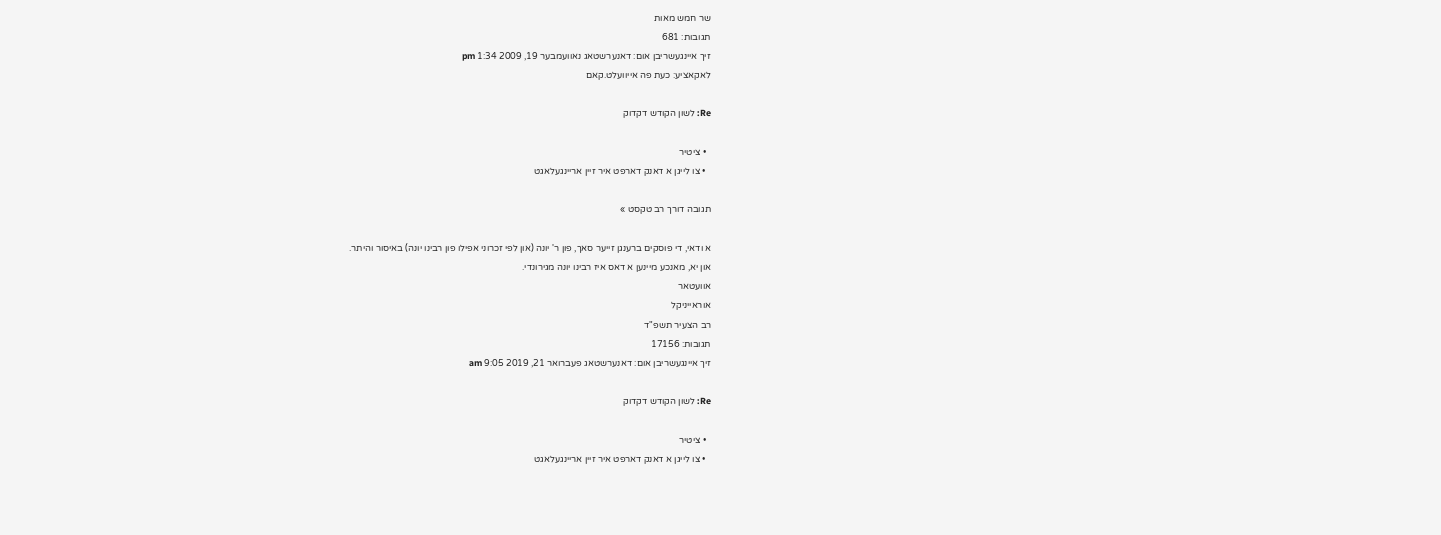שר חמש מאות
תגובות: 681
זיך איינגעשריבן אום: דאנערשטאג נאוועמבער 19, 2009 1:34 pm
לאקאציע: כעת פה אייוועלט.קאם

Re: לשון הקודש דקדוק

  • ציטיר
  • צו לייגן א דאנק דארפט איר זיין אריינגעלאגט

תגובה דורך רב טקסט »

א ודאי, די פוסקים ברענגן זייער סאך, פון ר' יונה (און לפי זכרוני אפילו פון רבינו יונה) באיסור והיתר.
און יא, מאנכע מיינען א דאס איז רבינו יונה מגירונדי.
אוועטאר
אוראייניקל
רב הצעיר תשפ"ד
תגובות: 17156
זיך איינגעשריבן אום: דאנערשטאג פעברואר 21, 2019 9:05 am

Re: לשון הקודש דקדוק

  • ציטיר
  • צו לייגן א דאנק דארפט איר זיין אריינגעלאגט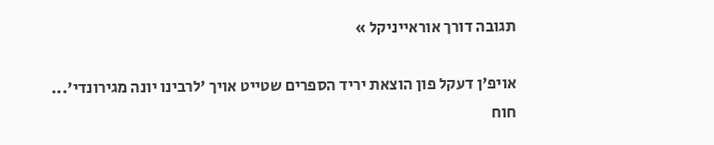תגובה דורך אוראייניקל »

אויפ'ן דעקל פון הוצאת יריד הספרים שטייט אויך 'לרבינו יונה מגירונדי'...
חוח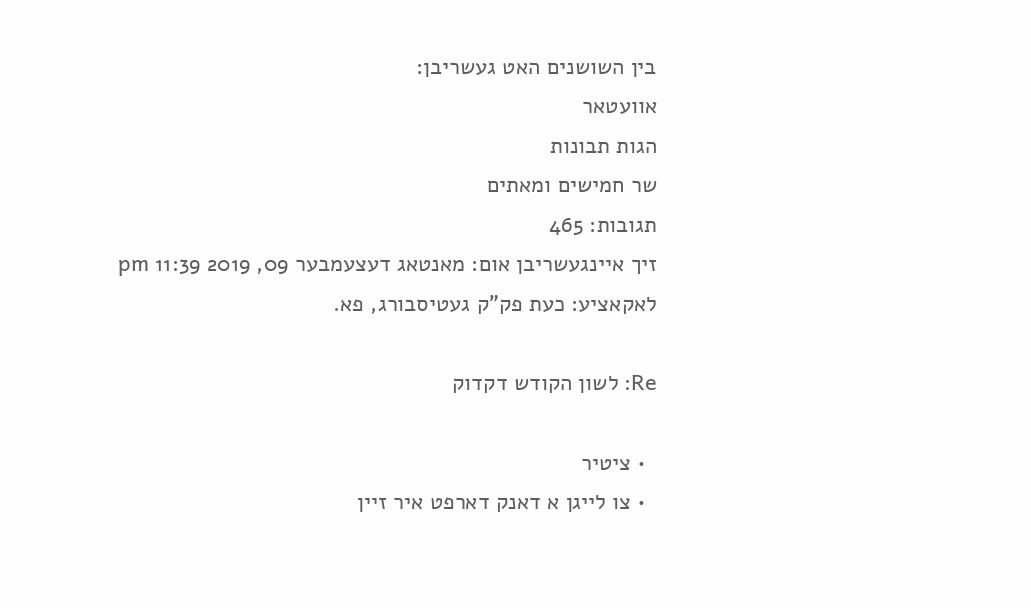בין השושנים האט געשריבן:
אוועטאר
הגות תבונות
שר חמישים ומאתים
תגובות: 465
זיך איינגעשריבן אום: מאנטאג דעצעמבער 09, 2019 11:39 pm
לאקאציע: כעת פק"ק געטיסבורג, פא.

Re: לשון הקודש דקדוק

  • ציטיר
  • צו לייגן א דאנק דארפט איר זיין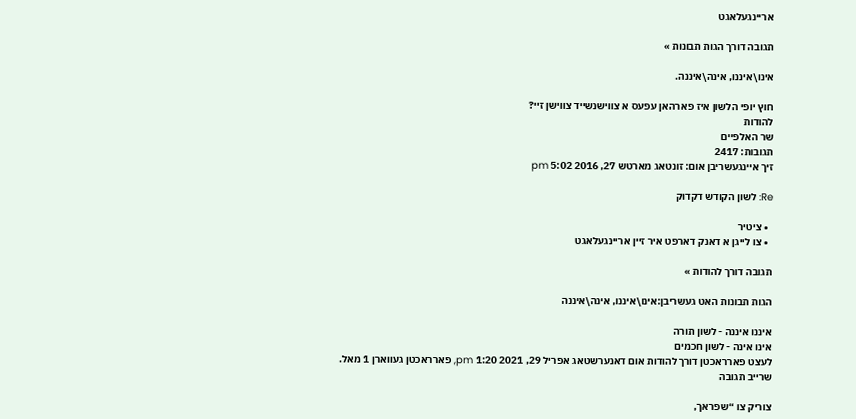אריינגעלאגט

תגובה דורך הגות תבונות »

אינו\איננו, אינה\איננה.

חוץ יופי הלשון איז פארהאן עפעס א צווישנשייד צווישן זיי?
להודות
שר האלפיים
תגובות: 2417
זיך איינגעשריבן אום: זונטאג מארטש 27, 2016 5:02 pm

Re: לשון הקודש דקדוק

  • ציטיר
  • צו לייגן א דאנק דארפט איר זיין אריינגעלאגט

תגובה דורך להודות »

הגות תבונות האט געשריבן:אינו\איננו, אינה\איננה

איננו איננה - לשון תורה
אינו אינה - לשון חכמים
לעצט פארראכטן דורך להודות אום דאנערשטאג אפריל 29, 2021 1:20 pm, פארראכטן געווארן 1 מאל.
שרייב תגובה

צוריק צו “שפראך,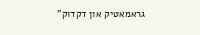גראמאטיק און דקדוק”